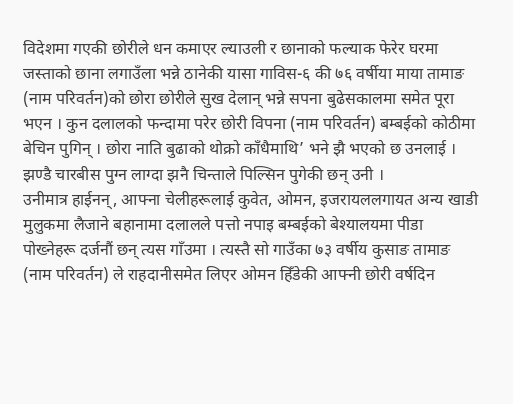विदेशमा गएकी छोरीले धन कमाएर ल्याउली र छानाको फल्याक फेरेर घरमा जस्ताको छाना लगाउँला भन्ने ठानेकी यासा गाविस-६ की ७६ वर्षीया माया तामाङ (नाम परिवर्तन)को छोरा छोरीले सुख देलान् भन्ने सपना बुढेसकालमा समेत पूरा भएन । कुन दलालको फन्दामा परेर छोरी विपना (नाम परिवर्तन) बम्बईको कोठीमा बेचिन पुगिन् । छोरा नाति बुढाको थोक्रो काँधैमाथि’ भने झै भएको छ उनलाई । झण्डै चारबीस पुग्न लाग्दा झनै चिन्ताले पिल्सिन पुगेकी छन् उनी ।
उनीमात्र हाईनन्, आफ्ना चेलीहरूलाई कुवेत, ओमन, इजरायललगायत अन्य खाडी मुलुकमा लैजाने बहानामा दलालले पत्तो नपाइ बम्बईको बेश्यालयमा पीडा पोख्नेहरू दर्जनौं छन् त्यस गाँउमा । त्यस्तै सो गाउँका ७३ वर्षीय कुसाङ तामाङ (नाम परिवर्तन) ले राहदानीसमेत लिएर ओमन हिँडेकी आफ्नी छोरी वर्षदिन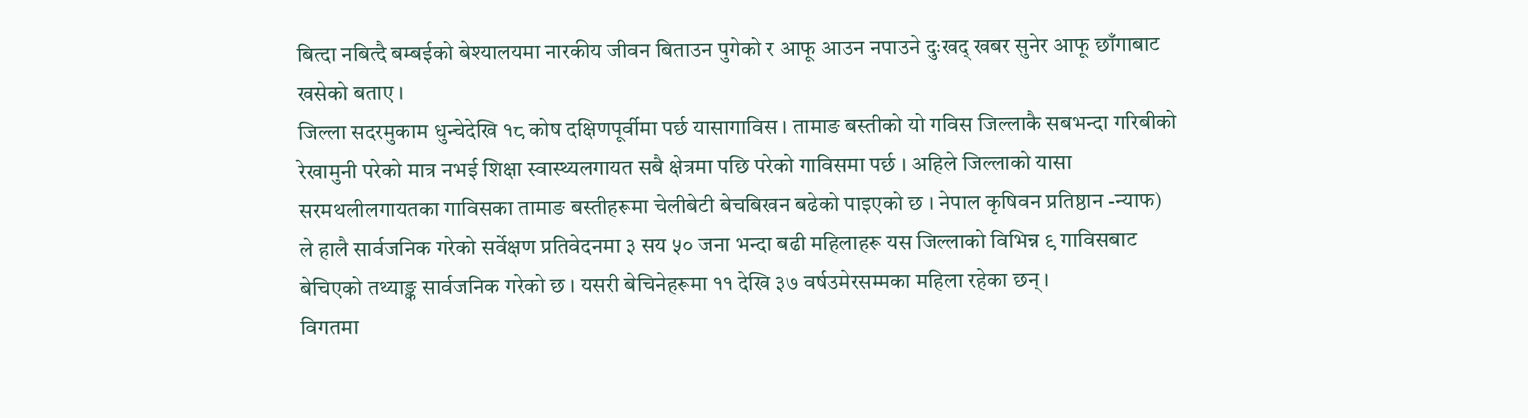बित्दा नबित्दै बम्बईको बेश्यालयमा नारकीय जीवन बिताउन पुगेको र आफू आउन नपाउने दुःखद् खबर सुनेर आफू छाँगाबाट खसेको बताए ।
जिल्ला सदरमुकाम धुन्चेदेखि १८ कोष दक्षिणपूर्वीमा पर्छ यासागाविस । तामाङ बस्तीको यो गविस जिल्लाकै सबभन्दा गरिबीको रेखामुनी परेको मात्र नभई शिक्षा स्वास्थ्यलगायत सबै क्षेत्रमा पछि परेको गाविसमा पर्छ । अहिले जिल्लाको यासा सरमथलीलगायतका गाविसका तामाङ बस्तीहरूमा चेलीबेटी बेचबिखन बढेको पाइएको छ । नेपाल कृषिवन प्रतिष्ठान -न्याफ) ले हालै सार्वजनिक गरेको सर्वेक्षण प्रतिवेदनमा ३ सय ५० जना भन्दा बढी महिलाहरू यस जिल्लाको विभिन्न ९ गाविसबाट बेचिएको तथ्याङ्क सार्वजनिक गरेको छ । यसरी बेचिनेहरूमा ११ देखि ३७ वर्षउमेरसम्मका महिला रहेका छन् ।
विगतमा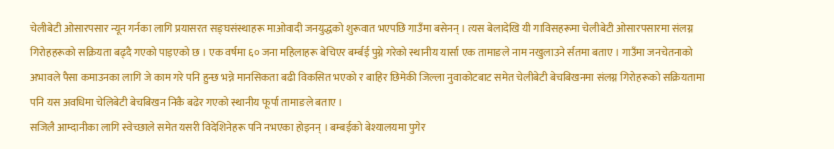चेलीबेटी ओसारपसार न्यून गर्नका लागि प्रयासरत सङ्घसंस्थाहरू माओवादी जनयुद्धको शुरूवात भएपछि गाउँमा बसेनन् । त्यस बेलादेखि यी गाविसहरूमा चेलीबेटी ओसारपसारमा संलग्न गिरोहहरूको सक्रियता बढ्दै गएको पाइएको छ । एक वर्षमा ६० जना महिलाहरू बेचिएर बर्म्बई पुग्ने गरेको स्थानीय यार्सा एक तामाङले नाम नखुलाउने र्सतमा बताए । गाउँमा जनचेतनाको अभावले पैसा कमाउनका लागि जे काम गरे पनि हुन्छ भन्ने मानसिकता बढी विकसित भएको र बाहिर छिमेकी जिल्ला नुवाकोटबाट समेत चेलीबेटी बेचबिखनमा संलग्न गिरोहरूको सक्रियतामा पनि यस अवधिमा चेलिबेटी बेचबिखन निकै बढेर गएको स्थानीय फूर्पा तामाङले बताए ।
सजिलै आम्दानीका लागि स्वेच्छाले समेत यसरी विदेशिनेहरू पनि नभएका होइनन् । बम्बईको बेश्यालयमा पुगेर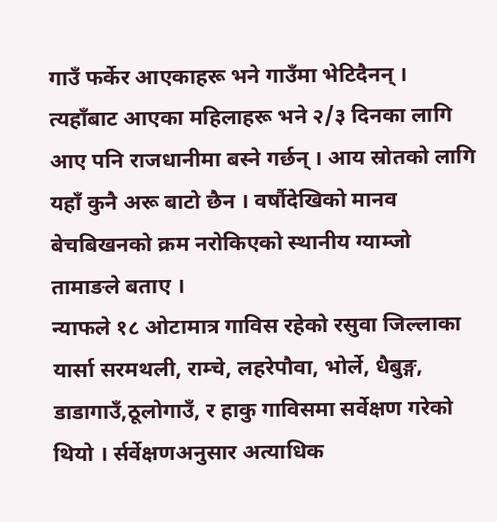गाउँ फर्केर आएकाहरू भने गाउँमा भेटिदैनन् । त्यहाँबाट आएका महिलाहरू भने २/३ दिनका लागि आए पनि राजधानीमा बस्ने गर्छन् । आय स्रोतको लागि यहाँ कुनै अरू बाटो छैन । वर्षौदेखिको मानव बेचबिखनको क्रम नरोकिएको स्थानीय ग्याम्जो तामाङले बताए ।
न्याफले १८ ओटामात्र गाविस रहेको रसुवा जिल्लाका यार्सा सरमथली, राम्चे, लहरेपौवा, भोर्ले, धैबुङ्ग, डाडागाउँ,ठूलोगाउँ, र हाकु गाविसमा सर्वेक्षण गरेको थियो । र्सर्वेक्षणअनुसार अत्याधिक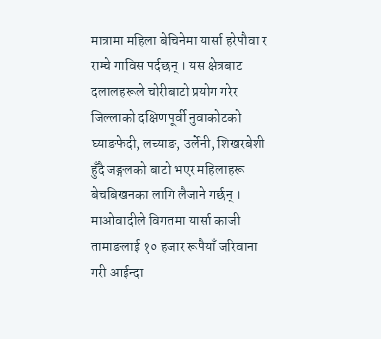मात्रामा महिला बेचिनेमा यार्सा हरेपौवा र राम्चे गाविस पर्दछन् । यस क्षेत्रबाट दलालहरूले चोरीबाटो प्रयोग गरेर जिल्लाको दक्षिणपूर्वी नुवाकोटको घ्याङफेदी, लच्याङ, उर्लेनी, शिखरबेशी हुँदै जङ्गलको बाटो भएर महिलाहरू बेचबिखनका लागि लैजाने गर्छन् । माओवादीले विगतमा यार्सा काजी तामाङलाई १० हजार रूपैयाँ जरिवाना गरी आईन्दा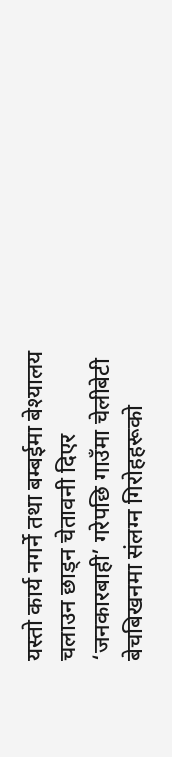यस्तो कार्य नगर्ने तथा बम्बईमा बेश्यालय चलाउन छाड्न चेतावनी दिएर ‘जनकारबाही’ गरेपछि गाउँमा चेलीबेटी बेचबिखनमा संलग्न गिरोहहरूको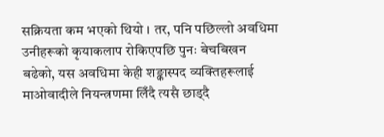सक्रियता कम भएको थियो । तर, पनि पछिल्लो अवधिमा उनीहरूको कृयाकलाप रोकिएपछि पुनः बेचबिखन बढेको, यस अवधिमा केही शङ्कास्पद व्यक्तिहरूलाई माओवादीले नियन्त्रणमा लिँदै त्यसै छाड्दै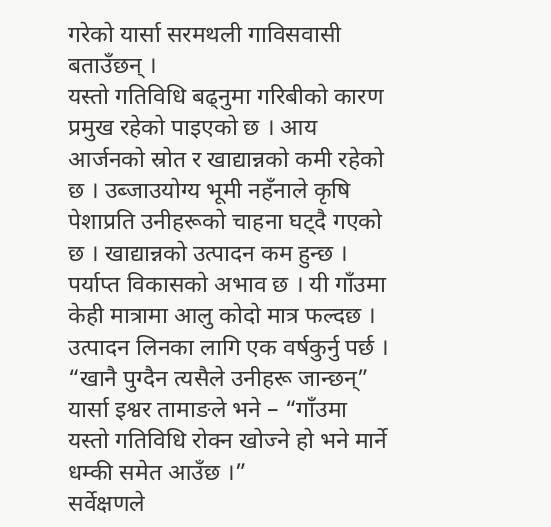गरेको यार्सा सरमथली गाविसवासी बताउँछन् ।
यस्तो गतिविधि बढ्नुमा गरिबीको कारण प्रमुख रहेको पाइएको छ । आय आर्जनको स्रोत र खाद्यान्नको कमी रहेको छ । उब्जाउयोग्य भूमी नहँनाले कृषि पेशाप्रति उनीहरूको चाहना घट्दै गएको छ । खाद्यान्नको उत्पादन कम हुन्छ । पर्याप्त विकासको अभाव छ । यी गाँउमा केही मात्रामा आलु कोदो मात्र फल्दछ । उत्पादन लिनका लागि एक वर्षकुर्नु पर्छ । “खानै पुग्दैन त्यसैले उनीहरू जान्छन्” यार्सा इश्वर तामाङले भने – “गाँउमा यस्तो गतिविधि रोक्न खोज्ने हो भने मार्ने धम्की समेत आउँछ ।”
सर्वेक्षणले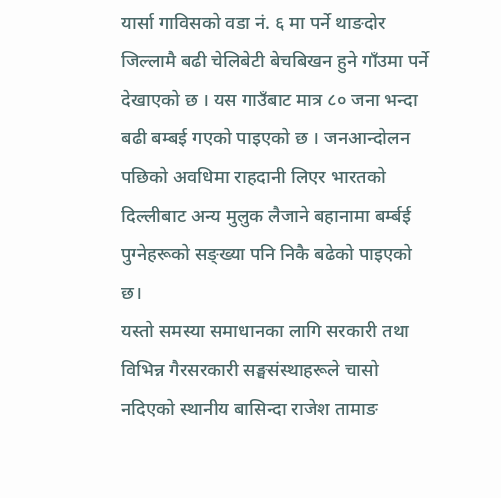यार्सा गाविसको वडा नं. ६ मा पर्ने थाङदोर जिल्लामै बढी चेलिबेटी बेचबिखन हुने गाँउमा पर्ने देखाएको छ । यस गाउँबाट मात्र ८० जना भन्दा बढी बम्बई गएको पाइएको छ । जनआन्दोलन पछिको अवधिमा राहदानी लिएर भारतको दिल्लीबाट अन्य मुलुक लैजाने बहानामा बर्म्बई पुग्नेहरूको सङ्ख्या पनि निकै बढेको पाइएको छ।
यस्तो समस्या समाधानका लागि सरकारी तथा विभिन्न गैरसरकारी सङ्घसंस्थाहरूले चासो नदिएको स्थानीय बासिन्दा राजेश तामाङ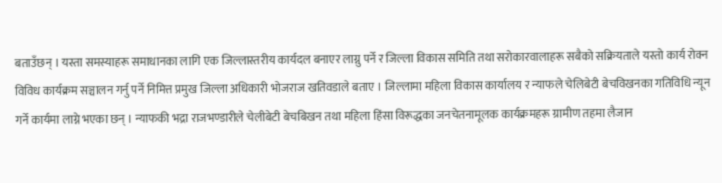बताउँछन् । यस्ता समस्याहरू समाधानका लागि एक जिल्लास्तरीय कार्यदल बनाएर लाग्नु पर्ने र जिल्ला विकास समिति तथा सरोकारवालाहरू सबैको सक्रियताले यस्तो कार्य रोक्न विविध कार्यक्रम सञ्चालन गर्नु पर्ने निमित्त प्रमुख जिल्ला अधिकारी भोजराज खतिवडाले बताए । जिल्लामा महिला विकास कार्यालय र न्याफले चेलिबेटी बेचविखनका गतिविधि न्यून गर्ने कार्यमा लाग्ने भएका छन् । न्याफकी भद्रा राजभण्डारीले चेलीबेटी बेचबिखन तथा महिला हिंसा विरूद्धका जनचेतनामूलक कार्यक्रमहरू ग्रामीण तहमा लैजान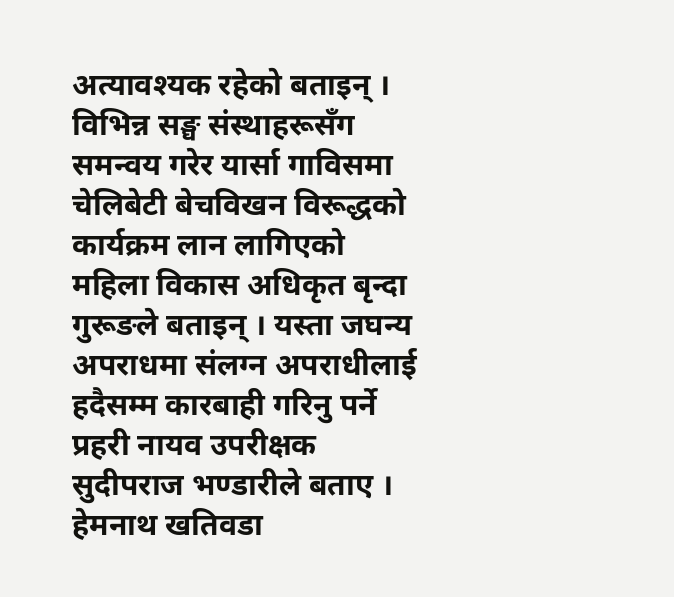अत्यावश्यक रहेको बताइन् । विभिन्न सङ्घ संस्थाहरूसँग समन्वय गरेर यार्सा गाविसमा चेलिबेटी बेचविखन विरूद्धको कार्यक्रम लान लागिएको महिला विकास अधिकृत बृन्दा गुरूङले बताइन् । यस्ता जघन्य अपराधमा संलग्न अपराधीलाई हदैसम्म कारबाही गरिनु पर्ने प्रहरी नायव उपरीक्षक सुदीपराज भण्डारीले बताए ।
हेमनाथ खतिवडा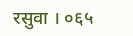रसुवा । ०६५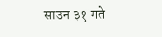साउन ३१ गते